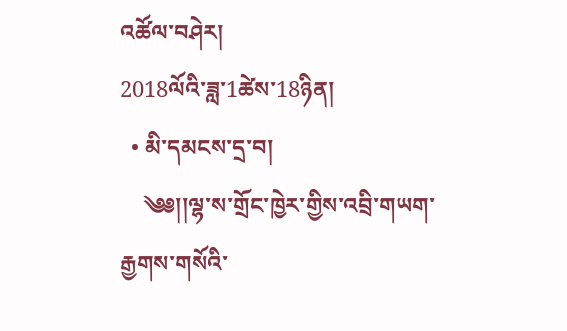འཚོལ་བཤེར།
2018ལོའི་ཟླ་1ཚེས་18ཉིན།
  • མི་དམངས་དྲ་བ།
    ༄༅།།ལྷ་ས་གྲོང་ཁྱེར་གྱིས་འབྲི་གཡག་རྒྱགས་གསོའི་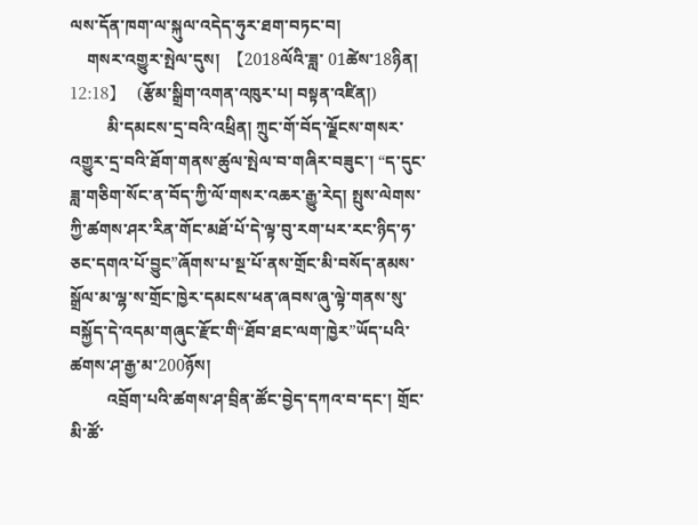ལས་དོན་ཁག་ལ་སྐུལ་འདེད་ཧུར་ཐག་བཏང་བ།
    གསར་འགྱུར་སྤེལ་དུས།  【2018ལོའི་ཟླ་ 01ཚེས་18ཉིན། 12:18】   (རྩོམ་སྒྲིག་འགན་འཁུར་པ། བསྟན་འཛིན།)
         མི་དམངས་དྲ་བའི་འཕྲིན། ཀྲུང་གོ་བོད་ལྗོངས་གསར་འགྱུར་དྲ་བའི་ཐོག་གནས་ཚུལ་སྤེལ་བ་གཞིར་བཟུང་། “ད་དུང་ཟླ་གཅིག་སོང་ན་བོད་ཀྱི་ལོ་གསར་འཆར་རྒྱུ་རེད། སྤུས་ལེགས་ཀྱི་ཚགས་ཤར་རིན་གོང་མཐོ་པོ་དེ་ལྟ་བུ་རག་པར་རང་ཉིད་ཧ་ཅང་དགའ་པོ་བྱུང”ཞོགས་པ་སྔ་པོ་ནས་གྲོང་མི་བསོད་ནམས་སྒྲོལ་མ་ལྷ་ས་གྲོང་ཁྱེར་དམངས་ཕན་ཞབས་ཞུ་ལྟེ་གནས་སུ་བསྐྱོད་དེ་འདམ་གཞུང་རྫོང་གི“ཐོབ་ཐང་ལག་ཁྱེར”ཡོད་པའི་ཚགས་ཤ་རྒྱ་མ་200ཉོས།
         འབྲོག་པའི་ཚགས་ཤ་བྲིན་ཚོང་བྱེད་དཀའ་བ་དང་། གྲོང་མི་ཚོ་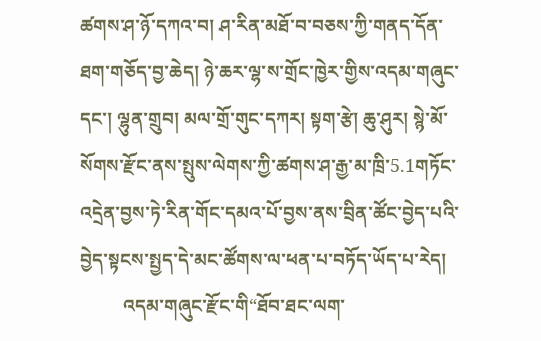ཚགས་ཤ་ཉོ་དཀའ་བ། ཤ་རིན་མཐོ་བ་བཅས་ཀྱི་གནད་དོན་ཐག་གཅོད་བྱ་ཆེད། ཉེ་ཆར་ལྷ་ས་གྲོང་ཁྱེར་གྱིས་འདམ་གཞུང་དང་། ལྷུན་གྲུབ། མལ་གྲོ་གུང་དཀར། སྟག་རྩེ། ཆུ་ཤུར། སྙེ་མོ་སོགས་རྫོང་ནས་སྤུས་ལེགས་ཀྱི་ཚགས་ཤ་རྒྱ་མ་ཁྲི་5.1གཏོང་འདྲེན་བྱས་ཏེ་རིན་གོང་དམའ་པོ་བྱས་ནས་བྲིན་ཚོང་བྱེད་པའི་བྱེད་སྟངས་སྤྱད་དེ་མང་ཚོགས་ལ་ཕན་པ་བཏོད་ཡོད་པ་རེད།
         འདམ་གཞུང་རྫོང་གི“ཐོབ་ཐང་ལག་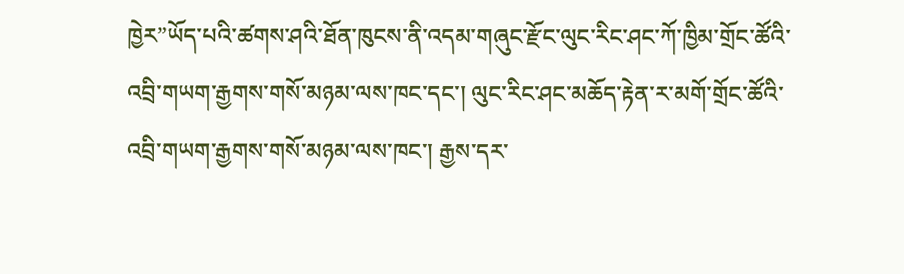ཁྱེར”ཡོད་པའི་ཚགས་ཤའི་ཐོན་ཁུངས་ནི་འདམ་གཞུང་རྫོང་ལུང་རིང་ཤང་ཀོ་ཁྱིམ་གྲོང་ཚོའི་འབྲི་གཡག་རྒྱགས་གསོ་མཉམ་ལས་ཁང་དང་། ལུང་རིང་ཤང་མཆོད་རྟེན་ར་མགོ་གྲོང་ཚོའི་འབྲི་གཡག་རྒྱགས་གསོ་མཉམ་ལས་ཁང་། རྒྱས་དར་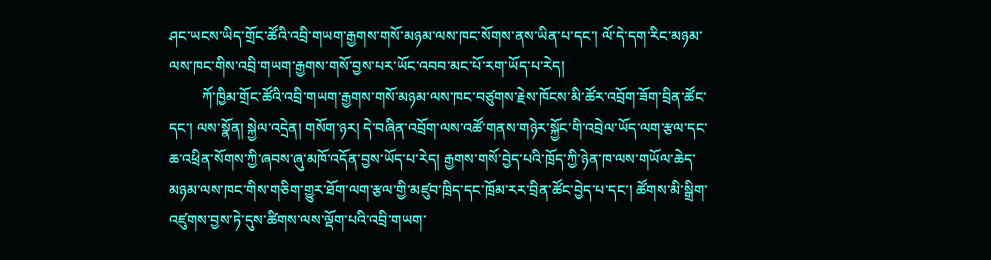ཤང་ཡངས་ཡིད་གྲོང་ཚོའི་འབྲི་གཡག་རྒྱགས་གསོ་མཉམ་ལས་ཁང་སོགས་ནས་ཡིན་པ་དང་། ལོ་དེ་དག་རིང་མཉམ་ལས་ཁང་གིས་འབྲི་གཡག་རྒྱགས་གསོ་བྱས་པར་ཡོང་འབབ་མང་པོ་རག་ཡོད་པ་རེད།
         ཀོ་ཁྱིམ་གྲོང་ཚོའི་འབྲི་གཡག་རྒྱགས་གསོ་མཉམ་ལས་ཁང་བཙུགས་རྗེས་ཁོངས་མི་ཚོར་འབྲོག་ཟོག་བྲིན་ཚོང་དང་། ལས་སྣོན། སྐྱེལ་འདྲེན། གསོག་ཉར། དེ་བཞིན་འབྲོག་ལས་འཚོ་གནས་གཉེར་སྐྱོང་གི་འབྲེལ་ཡོད་ལག་རྩལ་དང་ཆ་འཕྲིན་སོགས་ཀྱི་ཞབས་ཞུ་མཁོ་འདོན་བྱས་ཡོད་པ་རེད། རྒྱགས་གསོ་བྱེད་པའི་ཁྲོད་ཀྱི་ཉེན་ཁ་ལས་གཡོལ་ཆེད་མཉམ་ལས་ཁང་གིས་གཅིག་གྱུར་ཐོག་ལག་རྩལ་གྱི་མཛུབ་ཁྲིད་དང་ཁྲོམ་རར་བྲིན་ཚོང་བྱེད་པ་དང་། ཚོགས་མི་སྒྲིག་འཛུགས་བྱས་ཏེ་དུས་ཚིགས་ལས་ལྡོག་པའི་འབྲི་གཡག་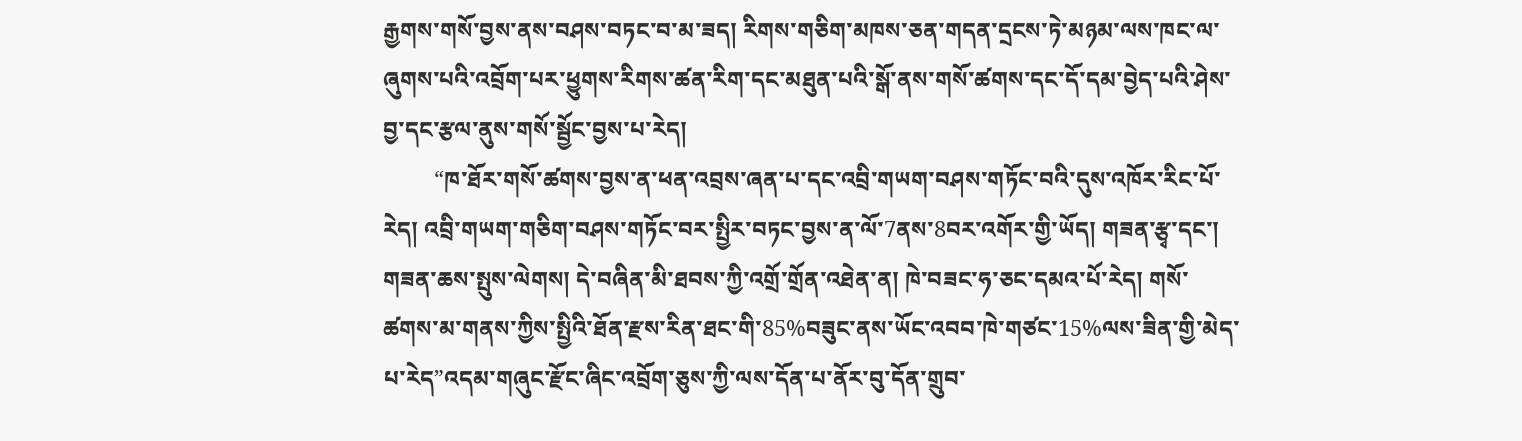རྒྱགས་གསོ་བྱས་ནས་བཤས་བཏང་བ་མ་ཟད། རིགས་གཅིག་མཁས་ཅན་གདན་དྲངས་ཏེ་མཉམ་ལས་ཁང་ལ་ཞུགས་པའི་འབྲོག་པར་ཕྱུགས་རིགས་ཚན་རིག་དང་མཐུན་པའི་སྒོ་ནས་གསོ་ཚགས་དང་དོ་དམ་བྱེད་པའི་ཤེས་བྱ་དང་རྩལ་ནུས་གསོ་སྦྱོང་བྱས་པ་རེད།
         “ཁ་ཐོར་གསོ་ཚགས་བྱས་ན་ཕན་འབྲས་ཞན་པ་དང་འབྲི་གཡག་བཤས་གཏོང་བའི་དུས་འཁོར་རིང་པོ་རེད། འབྲི་གཡག་གཅིག་བཤས་གཏོང་བར་སྤྱིར་བཏང་བྱས་ན་ལོ་7ནས་8བར་འགོར་གྱི་ཡོད། གཟན་རྩྭ་དང་། གཟན་ཆས་སྤུས་ལེགས། དེ་བཞིན་མི་ཐབས་ཀྱི་འགྲོ་གྲོན་འཐེན་ན། ཁེ་བཟང་ཧ་ཅང་དམའ་པོ་རེད། གསོ་ཚགས་མ་གནས་ཀྱིས་སྤྱིའི་ཐོན་རྫས་རིན་ཐང་གི་85%བཟུང་ནས་ཡོང་འབབ་ཁེ་གཙང་15%ལས་ཟིན་གྱི་མེད་པ་རེད”འདམ་གཞུང་རྫོང་ཞིང་འབྲོག་ཅུས་ཀྱི་ལས་དོན་པ་ནོར་བུ་དོན་གྲུབ་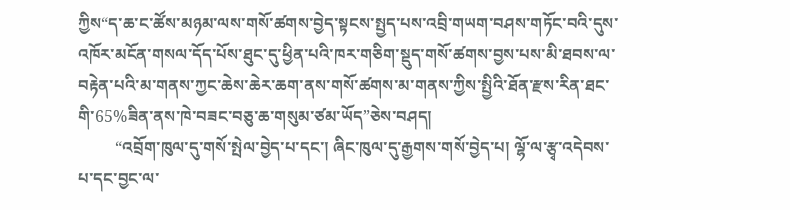ཀྱིས“ད་ཆ་ང་ཚོས་མཉམ་ལས་གསོ་ཚགས་བྱེད་སྟངས་སྤྱད་པས་འབྲི་གཡག་བཤས་གཏོང་བའི་དུས་འཁོར་མངོན་གསལ་དོད་པོས་ཐུང་དུ་ཕྱིན་པའི་ཁར་གཅིག་སྡུད་གསོ་ཚགས་བྱས་པས་མི་ཐབས་ལ་བརྟེན་པའི་མ་གནས་ཀྱང་ཆེས་ཆེར་ཆག་ནས་གསོ་ཚགས་མ་གནས་ཀྱིས་སྤྱིའི་ཐོན་རྫས་རིན་ཐང་གི་65%ཟིན་ནས་ཁེ་བཟང་བཅུ་ཆ་གསུམ་ཙམ་ཡོད”ཅེས་བཤད།
         “འབྲོག་ཁུལ་དུ་གསོ་སྤེལ་བྱེད་པ་དང་། ཞིང་ཁུལ་དུ་རྒྱགས་གསོ་བྱེད་པ། ལྷོ་ལ་རྩྭ་འདེབས་པ་དང་བྱང་ལ་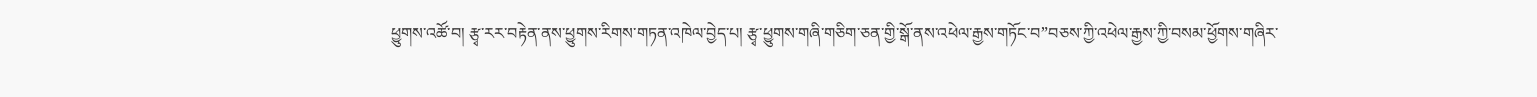ཕྱུགས་འཚོ་བ། རྩྭ་རར་བརྟེན་ནས་ཕྱུགས་རིགས་གཏན་འཁེལ་བྱེད་པ། རྩྭ་ཕྱུགས་གཞི་གཅིག་ཅན་གྱི་སྒོ་ནས་འཕེལ་རྒྱས་གཏོང་བ”བཅས་ཀྱི་འཕེལ་རྒྱས་ཀྱི་བསམ་ཕྱོགས་གཞིར་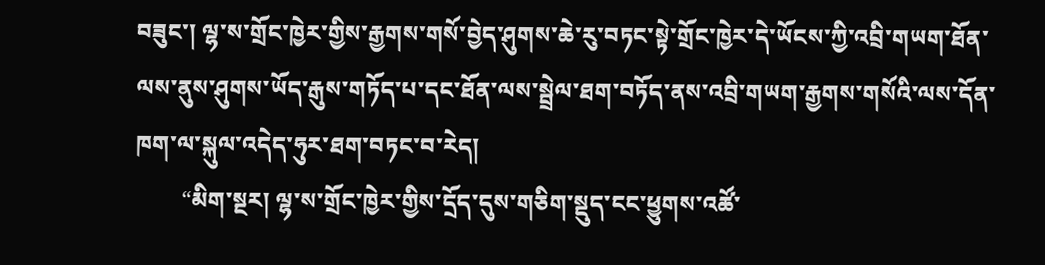བཟུང་། ལྷ་ས་གྲོང་ཁྱེར་གྱིས་རྒྱགས་གསོ་བྱེད་ཤུགས་ཆེ་རུ་བཏང་སྟེ་གྲོང་ཁྱེར་དེ་ཡོངས་ཀྱི་འབྲི་གཡག་ཐོན་ལས་ནུས་ཤུགས་ཡོད་རྒུས་གཏོད་པ་དང་ཐོན་ལས་སྦྲེལ་ཐག་བཏོད་ནས་འབྲི་གཡག་རྒྱགས་གསོའི་ལས་དོན་ཁག་ལ་སྐུལ་འདེད་ཧུར་ཐག་བཏང་བ་རེད།
        “མིག་སྔར། ལྷ་ས་གྲོང་ཁྱེར་གྱིས་དྲོད་དུས་གཅིག་སྡུད་ངང་ཕྱུགས་འཚོ་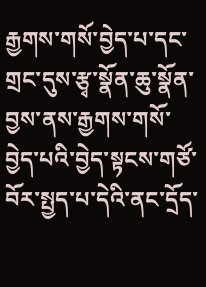རྒྱགས་གསོ་བྱེད་པ་དང་གྲང་དུས་རྩྭ་སྣོན་ཆུ་སྣོན་བྱས་ནས་རྒྱགས་གསོ་བྱེད་པའི་བྱེད་སྟངས་གཙོ་བོར་སྤྱད་པ་དེའི་ནང་དྲོད་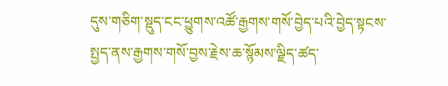དུས་གཅིག་སྡུད་ངང་ཕྱུགས་འཚོ་རྒྱགས་གསོ་བྱེད་པའི་བྱེད་སྟངས་སྤྱད་ནས་རྒྱགས་གསོ་བྱས་རྗེས་ཆ་སྙོམས་ལྗིད་ཚད་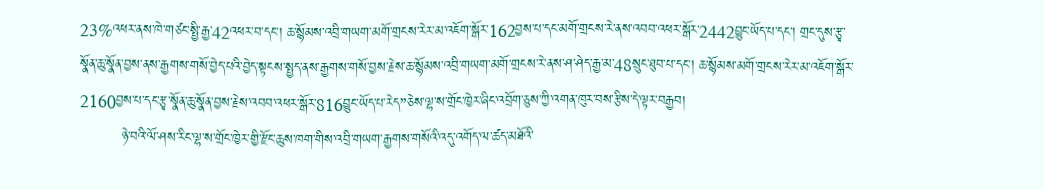23%འཕར་ནས་ཁེ་གཙང་སྤྱི་རྒྱ་42འཕར་བ་དང་། ཆ་སྙོམས་འབྲི་གཡག་མགོ་གྲངས་རེར་མ་འཇོག་སྒོར་162བྱས་པ་དང་མགོ་གྲངས་རེ་ནས་འབབ་འཕར་སྒོར་2442བྱུང་ཡོད་པ་དང་། གྲང་དུས་རྩྭ་སྣོན་ཆུ་སྣོན་བྱས་ནས་རྒྱགས་གསོ་བྱེད་པའི་བྱེད་སྟངས་སྤྱད་ནས་རྒྱགས་གསོ་བྱས་རྗེས་ཆ་སྙོམས་འབྲི་གཡག་མགོ་གྲངས་རེ་ནས་ཤ་ཤེད་རྒྱ་མ་48སྲུང་ཐུབ་པ་དང་། ཆ་སྙོམས་མགོ་གྲངས་རེར་མ་འཇོག་སྒོར་2160བྱས་པ་དང་རྩྭ་སྣོན་ཆུ་སྣོན་བྱས་རྗེས་འབབ་འཕར་སྒོར་816བྱུང་ཡོད་པ་རེད”ཅེས་ལྷ་ས་གྲོང་ཁྱེར་ཞིང་འབྲོག་ཅུས་ཀྱི་འགན་ཁུར་བས་རྩིས་དེ་ལྟར་བརྒྱབ།
         ཉེ་བའི་ལོ་ཤས་རིང་ལྷ་ས་གྲོང་ཁྱེར་གྱི་རྫོང་ཆུས་ཁག་གིས་འབྲི་གཡག་རྒྱགས་གསོའི་འདུ་འགོད་ལ་ཚད་མཐོའི་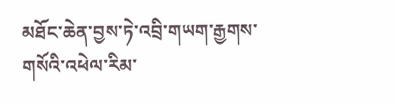མཐོང་ཆེན་བྱས་ཏེ་འབྲི་གཡག་རྒྱགས་གསོའི་འཕེལ་རིམ་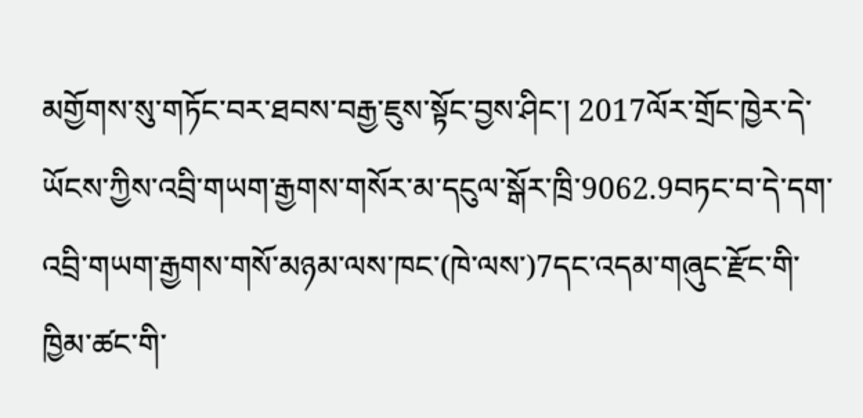མགྱོགས་སུ་གཏོང་བར་ཐབས་བརྒྱ་ཇུས་སྟོང་བྱས་ཤིང་། 2017ལོར་གྲོང་ཁྱེར་དེ་ཡོངས་ཀྱིས་འབྲི་གཡག་རྒྱགས་གསོར་མ་དངུལ་སྒོར་ཁྲི་9062.9བཏང་བ་དེ་དག་འབྲི་གཡག་རྒྱགས་གསོ་མཉམ་ལས་ཁང་(ཁེ་ལས་)7དང་འདམ་གཞུང་རྫོང་གི་ཁྱིམ་ཚང་གི་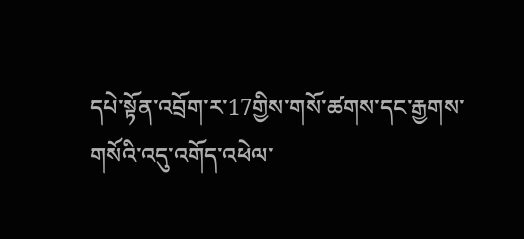དཔེ་སྟོན་འབྲོག་ར་17གྱིས་གསོ་ཚགས་དང་རྒྱགས་གསོའི་འདུ་འགོད་འཕེལ་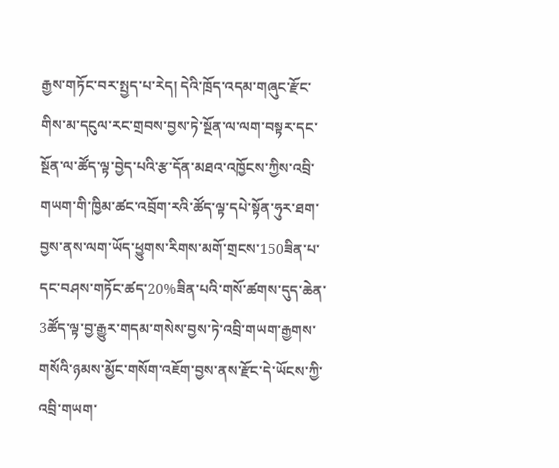རྒྱས་གཏོང་བར་སྤྱད་པ་རེད། དེའི་ཁྲོད་འདམ་གཞུང་རྫོང་གིས་མ་དངུལ་རང་གྲབས་བྱས་ཏེ་སྔོན་ལ་ལག་བསྟར་དང་སྔོན་ལ་ཚོད་ལྟ་བྱེད་པའི་རྩ་དོན་མཐའ་འཁྱོངས་ཀྱིས་འབྲི་གཡག་གི་ཁྱིམ་ཚང་འབྲོག་རའི་ཚོད་ལྟ་དཔེ་སྟོན་ཧུར་ཐག་བྱས་ནས་ལག་ཡོད་ཕྱུགས་རིགས་མགོ་གྲངས་150ཟིན་པ་དང་བཤས་གཏོང་ཚད་20%ཟིན་པའི་གསོ་ཚགས་དུད་ཆེན་3ཚོད་ལྟ་བྱ་རྒྱུར་གདམ་གསེས་བྱས་ཏེ་འབྲི་གཡག་རྒྱགས་གསོའི་ཉམས་མྱོང་གསོག་འཇོག་བྱས་ནས་རྫོང་དེ་ཡོངས་ཀྱི་འབྲི་གཡག་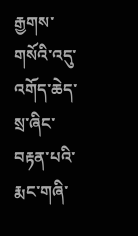རྒྱགས་གསོའི་འདུ་འགོད་ཆེད་སྲ་ཞིང་བརྟན་པའི་རྨང་གཞི་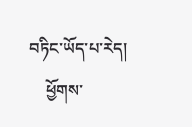བཏིང་ཡོད་པ་རེད།
    ཕྱོགས་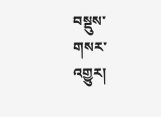བསྡུས་གསར་འགྱུར།